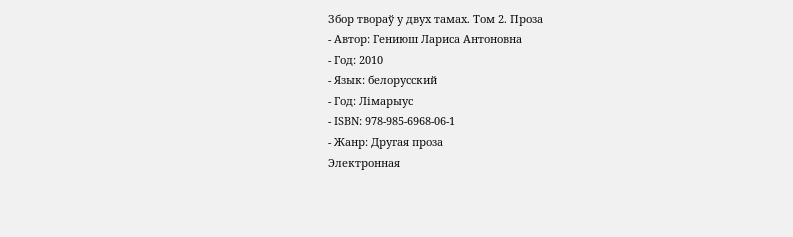Збор твораў у двух тамах. Том 2. Проза
- Автор: Гениюш Лариса Антоновна
- Год: 2010
- Язык: белорусский
- Год: Лімарыус
- ISBN: 978-985-6968-06-1
- Жанр: Другая проза
Электронная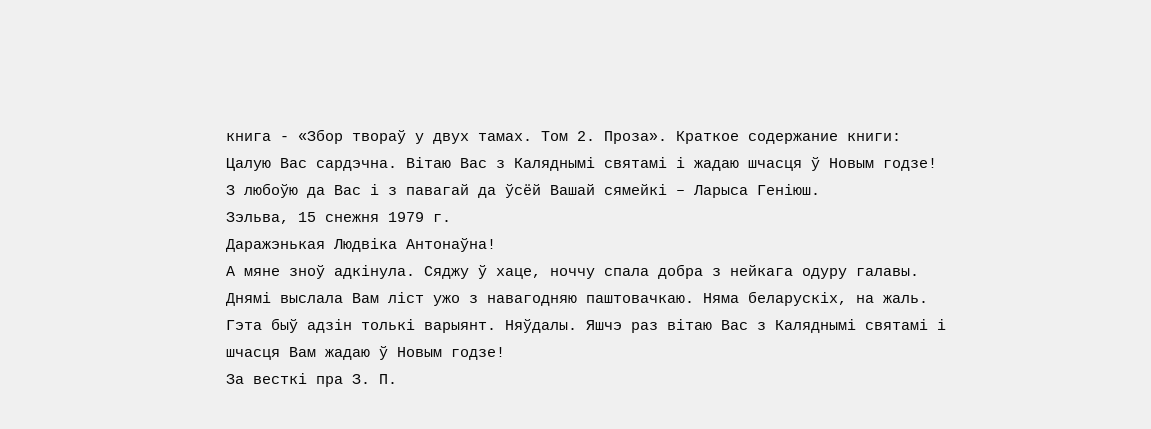книга - «Збор твораў у двух тамах. Том 2. Проза». Краткое содержание книги:
Цалую Вас сардэчна. Вітаю Вас з Каляднымі святамі і жадаю шчасця ў Новым годзе!
З любоўю да Вас і з павагай да ўсёй Вашай сямейкі – Ларыса Геніюш.
Зэльва, 15 снежня 1979 г.
Даражэнькая Людвіка Антонаўна!
А мяне зноў адкінула. Сяджу ў хаце, ноччу спала добра з нейкага одуру галавы. Днямі выслала Вам ліст ужо з навагодняю паштовачкаю. Няма беларускіх, на жаль. Гэта быў адзін толькі варыянт. Няўдалы. Яшчэ раз вітаю Вас з Каляднымі святамі і шчасця Вам жадаю ў Новым годзе!
За весткі пра З. П.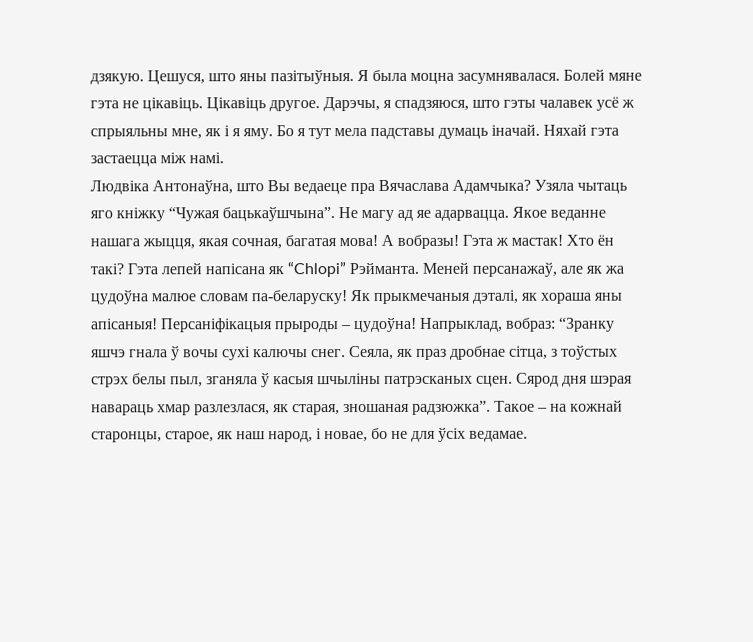дзякую. Цешуся, што яны пазітыўныя. Я была моцна засумнявалася. Болей мяне гэта не цікавіць. Цікавіць другое. Дарэчы, я спадзяюся, што гэты чалавек усё ж спрыяльны мне, як і я яму. Бо я тут мела падставы думаць іначай. Няхай гэта застаецца між намі.
Людвіка Антонаўна, што Вы ведаеце пра Вячаслава Адамчыка? Узяла чытаць яго кніжку “Чужая бацькаўшчына”. Не магу ад яе адарвацца. Якое веданне нашага жыцця, якая сочная, багатая мова! А вобразы! Гэта ж мастак! Хто ён такі? Гэта лепей напісана як “Chlopi” Рэйманта. Меней персанажаў, але як жа цудоўна малюе словам па-беларуску! Як прыкмечаныя дэталі, як хораша яны апісаныя! Персаніфікацыя прыроды – цудоўна! Напрыклад, вобраз: “Зранку яшчэ гнала ў вочы сухі калючы снег. Сеяла, як праз дробнае сітца, з тоўстых стрэх белы пыл, зганяла ў касыя шчыліны патрэсканых сцен. Сярод дня шэрая навараць хмар разлезлася, як старая, зношаная радзюжка”. Такое – на кожнай старонцы, старое, як наш народ, і новае, бо не для ўсіх ведамае.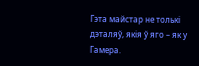Гэта майстар не толькі дэталяў, якія ў яго – як у Гамера.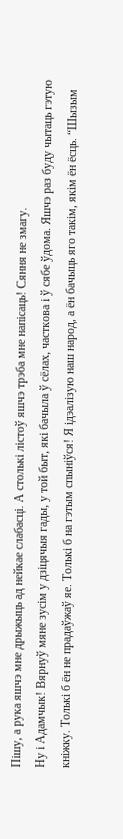Пішу, а рука яшчэ мне дрыжыць ад нейкае слабасці. А столькі лістоў яшчэ трэба мне напісаць! Сяння не змагу.
Ну і Адамчык! Вярнуў мяне зусім у дзіцячыя гады, у той быт, які бачыла ў сёлах, часткова і ў сябе ўдома. Яшчэ раз буду чытаць гэтую кніжку. Толькі б ён не прадаўжаў яе. Толькі б на гэтым спыніўся! Я ідэалізую наш народ, а ён бачыць яго такім, якім ён ёсць. “Шызым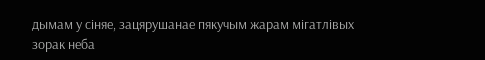дымам у сіняе, зацярушанае пякучым жарам мігатлівых зорак неба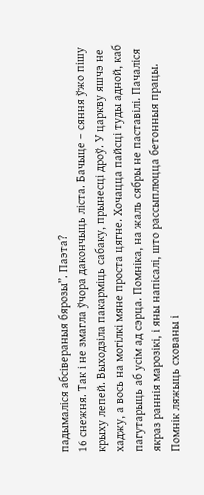падымаліся абсівераныя бярозы”. Паэта?
16 снежня. Так і не змагла ўчора дакончыць ліста. Бачыце – сяння ўжо пішу крыху лепей. Выходзіла пакарміць сабаку, прынесці дроў. У царкву яшчэ не хаджу, а вось на могілкі мяне проста цягне. Хочацца пайсці туды адной, каб пагутарыць аб усім ад сэрца. Помніка, на жаль сябры не паставілі. Пачаліся якраз раннія марозікі, і яны напісалі, што рассыплюцца бетонныя працы. Помнік ляжыць схованы і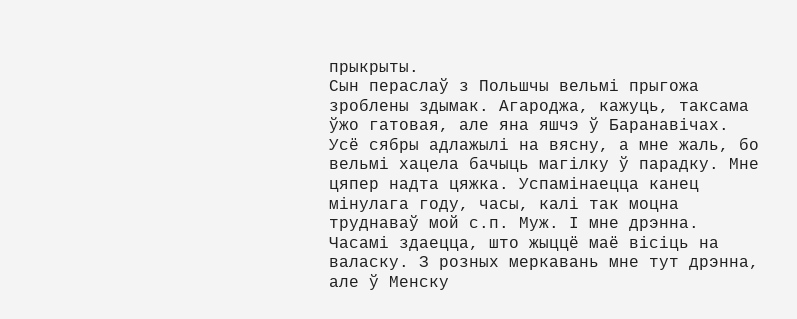прыкрыты.
Сын пераслаў з Польшчы вельмі прыгожа зроблены здымак. Агароджа, кажуць, таксама ўжо гатовая, але яна яшчэ ў Баранавічах. Усё сябры адлажылі на вясну, а мне жаль, бо вельмі хацела бачыць магілку ў парадку. Мне цяпер надта цяжка. Успамінаецца канец мінулага году, часы, калі так моцна труднаваў мой с.п. Муж. І мне дрэнна. Часамі здаецца, што жыццё маё вісіць на валаску. З розных меркавань мне тут дрэнна, але ў Менску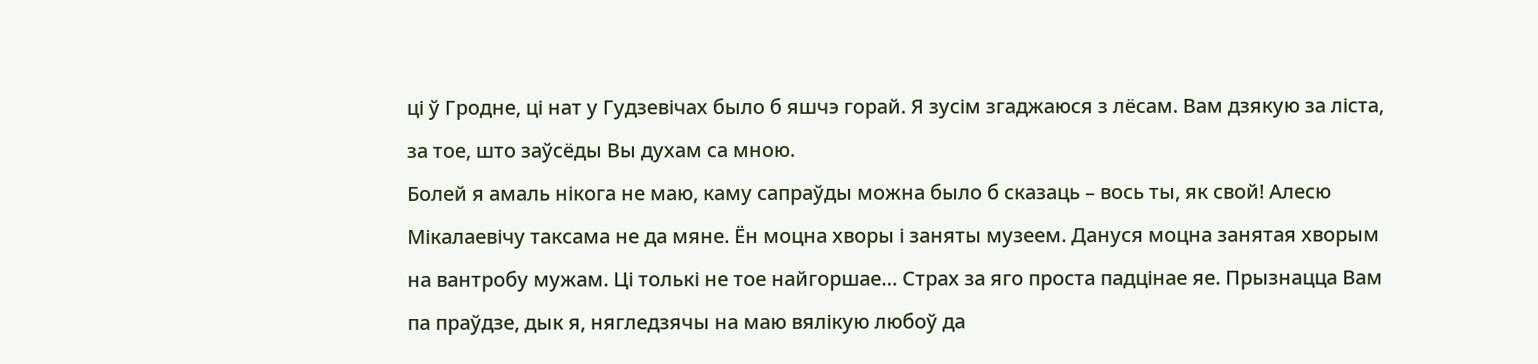ці ў Гродне, ці нат у Гудзевічах было б яшчэ горай. Я зусім згаджаюся з лёсам. Вам дзякую за ліста, за тое, што заўсёды Вы духам са мною.
Болей я амаль нікога не маю, каму сапраўды можна было б сказаць – вось ты, як свой! Алесю Мікалаевічу таксама не да мяне. Ён моцна хворы і заняты музеем. Дануся моцна занятая хворым на вантробу мужам. Ці толькі не тое найгоршае… Страх за яго проста падцінае яе. Прызнацца Вам па праўдзе, дык я, нягледзячы на маю вялікую любоў да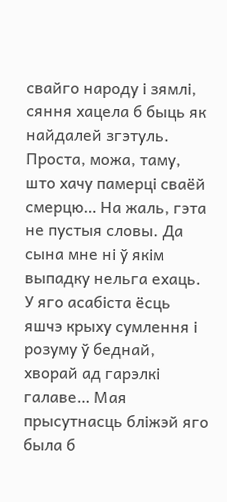свайго народу і зямлі, сяння хацела б быць як найдалей згэтуль. Проста, можа, таму, што хачу памерці сваёй смерцю… На жаль, гэта не пустыя словы. Да сына мне ні ў якім выпадку нельга ехаць. У яго асабіста ёсць яшчэ крыху сумлення і розуму ў беднай, хворай ад гарэлкі галаве… Мая прысутнасць бліжэй яго была б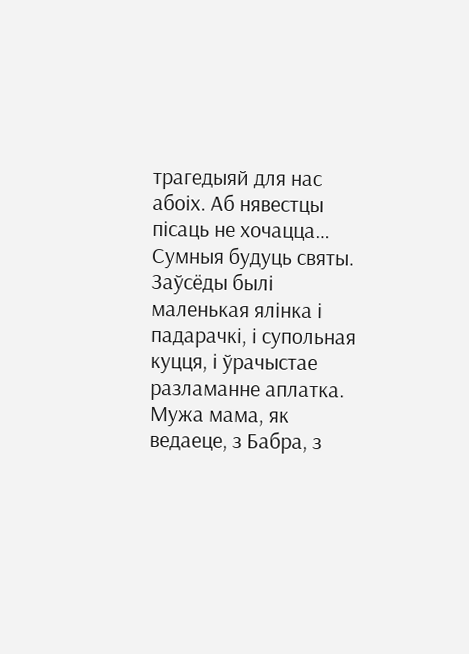трагедыяй для нас абоіх. Аб нявестцы пісаць не хочацца…
Сумныя будуць святы. Заўсёды былі маленькая ялінка і падарачкі, і супольная куцця, і ўрачыстае разламанне аплатка. Мужа мама, як ведаеце, з Бабра, з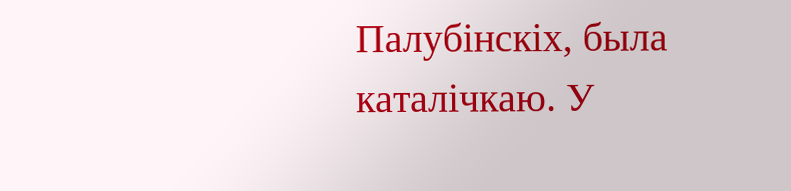Палубінскіх, была каталічкаю. У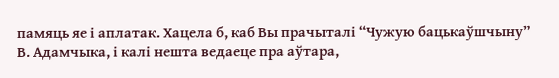памяць яе і аплатак. Хацела б, каб Вы прачыталі “Чужую бацькаўшчыну” В. Адамчыка, і калі нешта ведаеце пра аўтара,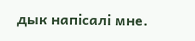дык напісалі мне.